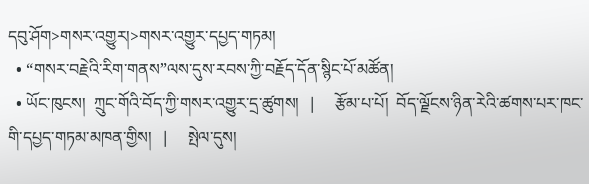དབུ་ཤོག>གསར་འགྱུར།>གསར་འགྱུར་དཔྱད་གཏམ།
  • “གསར་བརྗེའི་རིག་གནས”ལས་དུས་རབས་ཀྱི་བརྗོད་དོན་སྙིང་པོ་མཚོན།
  • ཡོང་ཁུངས།  ཀྲུང་གོའི་བོད་ཀྱི་གསར་འགྱུར་དྲ་ཚུགས།   |     རྩོམ་པ་པོ།  བོད་ལྗོངས་ཉིན་རེའི་ཚགས་པར་ཁང་གི་དཔྱད་གཏམ་མཁན་གྱིས།   |     སྤེལ་དུས།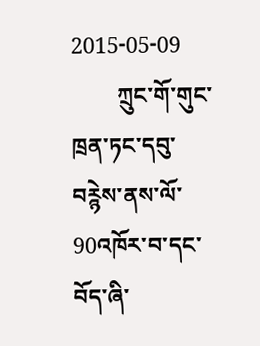2015-05-09
        ཀྲུང་གོ་གུང་ཁྲན་ཏང་དབུ་བཪྙེས་ནས་ལོ་90འཁོར་བ་དང་བོད་ཞི་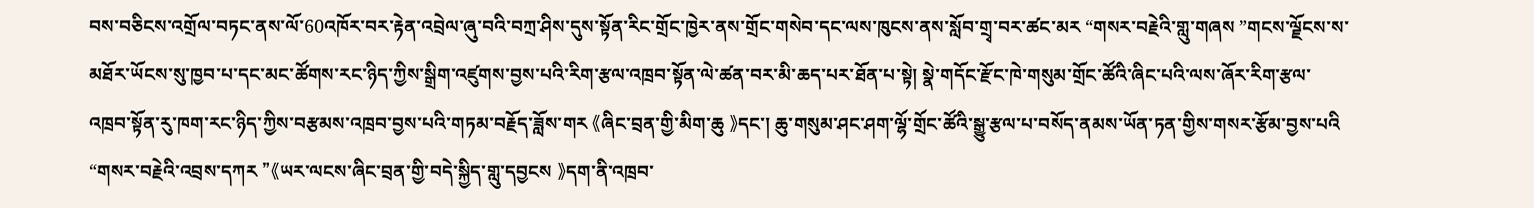བས་བཅིངས་འགྲོལ་བཏང་ནས་ལོ་60འཁོར་བར་རྟེན་འབྲེལ་ཞུ་བའི་བཀྲ་ཤིས་དུས་སྟོན་རིང་གྲོང་ཁྱེར་ནས་གྲོང་གསེབ་དང་ལས་ཁུངས་ནས་སློབ་གྲྭ་བར་ཚང་མར “གསར་བརྗེའི་གླུ་གཞས ”གངས་ལྗོངས་ས་མཐོར་ཡོངས་སུ་ཁྱབ་པ་དང་མང་ཚོགས་རང་ཉིད་ཀྱིས་སྒྲིག་འཛུགས་བྱས་པའི་རིག་རྩལ་འཁྲབ་སྟོན་ལེ་ཚན་བར་མི་ཆད་པར་ཐོན་པ་སྟེ། སྣེ་གདོང་རྫོང་ཁེ་གསུམ་གྲོང་ཚོའི་ཞིང་པའི་ལས་ཞོར་རིག་རྩལ་འཁྲབ་སྟོན་རུ་ཁག་རང་ཉིད་ཀྱིས་བརྩམས་འཁྲབ་བྱས་པའི་གཏམ་བརྗོད་ཟློས་གར 《ཞིང་བྲན་གྱི་མིག་ཆུ 》དང་། ཆུ་གསུམ་ཤང་ཤག་ལྷོ་གྲོང་ཚོའི་སྒྱུ་རྩལ་པ་བསོད་ནམས་ཡོན་ཏན་གྱིས་གསར་རྩོམ་བྱས་པའི “གསར་བརྗེའི་འབྲས་དཀར ”《ཡར་ལངས་ཞིང་བྲན་གྱི་བདེ་སྐྱིད་གླུ་དབྱངས 》དག་ནི་འཁྲབ་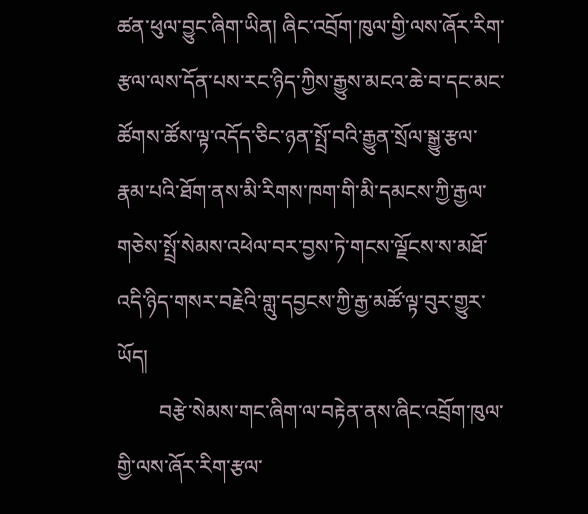ཚན་ཕུལ་བྱུང་ཞིག་ཡིན། ཞིང་འབྲོག་ཁུལ་གྱི་ལས་ཞོར་རིག་རྩལ་ལས་དོན་པས་རང་ཉིད་ཀྱིས་རྒྱུས་མངའ་ཆེ་བ་དང་མང་ཚོགས་ཚོས་ལྟ་འདོད་ཅིང་ཉན་སྤྲོ་བའི་རྒྱུན་སྲོལ་སྒྱུ་རྩལ་རྣམ་པའི་ཐོག་ནས་མི་རིགས་ཁག་གི་མི་དམངས་ཀྱི་རྒྱལ་གཅེས་སྤྲོ་སེམས་འཕེལ་བར་བྱས་ཏེ་གངས་ལྗོངས་ས་མཐོ་འདི་ཉིད་གསར་བརྗེའི་གླུ་དབྱངས་ཀྱི་རྒྱ་མཚོ་ལྟ་བུར་གྱུར་ཡོད།
        བརྩེ་སེམས་གང་ཞིག་ལ་བརྟེན་ནས་ཞིང་འབྲོག་ཁུལ་གྱི་ལས་ཞོར་རིག་རྩལ་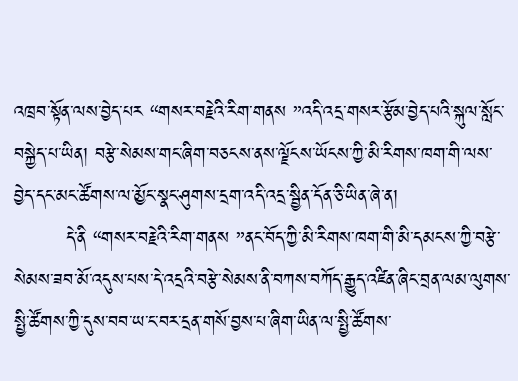འཁྲབ་སྟོན་ལས་བྱེད་པར “གསར་བརྗེའི་རིག་གནས ”འདི་འདྲ་གསར་རྩོམ་བྱེད་པའི་སྐུལ་སློང་བསྐྱེད་པ་ཡིན། བརྩེ་སེམས་གང་ཞིག་བཅངས་ནས་ལྗོངས་ཡོངས་ཀྱི་མི་རིགས་ཁག་གི་ལས་བྱེད་དང་མང་ཚོགས་ལ་མྱོང་སྣང་ཤུགས་དྲག་འདི་འདྲ་སྦྱིན་དོན་ཅི་ཡིན་ཞེ་ན།
        དེ་ནི “གསར་བརྗེའི་རིག་གནས ”ནང་བོད་ཀྱི་མི་རིགས་ཁག་གི་མི་དམངས་ཀྱི་བརྩེ་སེམས་ཟབ་མོ་འདུས་པས་དེ་འདྲའི་བརྩེ་སེམས་ནི་བཀས་བཀོད་རྒྱུད་འཛིན་ཞིང་བྲན་ལམ་ལུགས་སྤྱི་ཚོགས་ཀྱི་དུས་བབ་ཡ་ང་བར་དྲན་གསོ་བྱས་པ་ཞིག་ཡིན་ལ་སྤྱི་ཚོགས་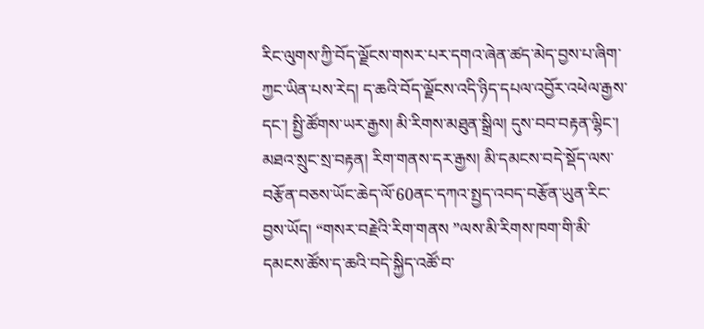རིང་ལུགས་ཀྱི་བོད་ལྗོངས་གསར་པར་དགའ་ཞེན་ཚད་མེད་བྱས་པ་ཞིག་ཀྱང་ཡིན་པས་རེད། ད་ཆའི་བོད་ལྗོངས་འདི་ཉིད་དཔལ་འབྱོར་འཕེལ་རྒྱས་དང་། སྤྱི་ཚོགས་ཡར་རྒྱས། མི་རིགས་མཐུན་སྒྲིལ། དུས་བབ་བརྟན་ལྷིང་། མཐའ་སྲུང་སྲ་བརྟན། རིག་གནས་དར་རྒྱས། མི་དམངས་བདེ་སྡོད་ལས་བརྩོན་བཅས་ཡོང་ཆེད་ལོ་60ནང་དཀའ་སྤྱད་འབད་བརྩོན་ཡུན་རིང་བྱས་ཡོད། “གསར་བརྗེའི་རིག་གནས ”ལས་མི་རིགས་ཁག་གི་མི་དམངས་ཚོས་ད་ཆའི་བདེ་སྐྱིད་འཚོ་བ་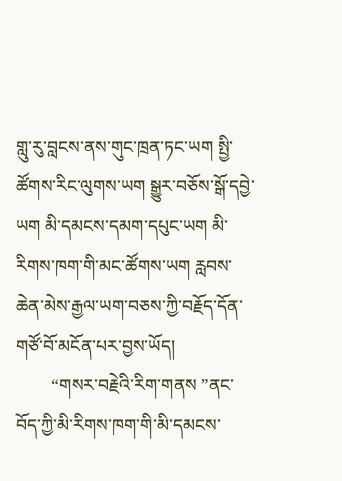གླུ་རུ་བླངས་ནས་གུང་ཁྲན་ཏང་ཡག སྤྱི་ཚོགས་རིང་ལུགས་ཡག སྒྱུར་བཅོས་སྒོ་དབྱེ་ཡག མི་དམངས་དམག་དཔུང་ཡག མི་རིགས་ཁག་གི་མང་ཚོགས་ཡག རླབས་ཆེན་མེས་རྒྱལ་ཡག་བཅས་ཀྱི་བརྗོད་དོན་གཙོ་བོ་མངོན་པར་བྱས་ཡོད།
        “གསར་བརྗེའི་རིག་གནས ”ནང་བོད་ཀྱི་མི་རིགས་ཁག་གི་མི་དམངས་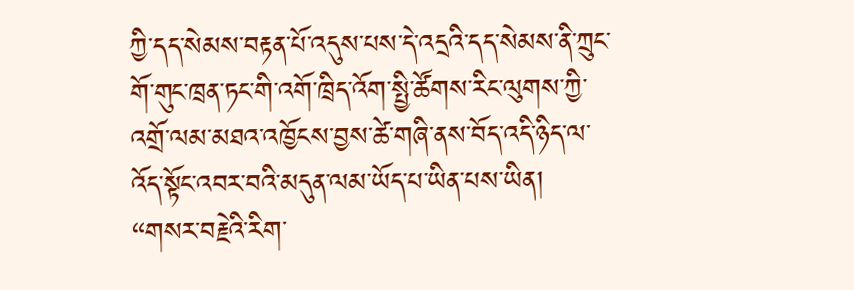ཀྱི་དད་སེམས་བརྟན་པོ་འདུས་པས་དེ་འདྲའི་དད་སེམས་ནི་ཀྲུང་གོ་གུང་ཁྲན་ཏང་གི་འགོ་ཁྲིད་འོག་སྤྱི་ཚོགས་རིང་ལུགས་ཀྱི་འགྲོ་ལམ་མཐའ་འཁྱོངས་བྱས་ཚེ་གཞི་ནས་བོད་འདི་ཉིད་ལ་འོད་སྟོང་འབར་བའི་མདུན་ལམ་ཡོད་པ་ཡིན་པས་ཡིན། “གསར་བརྗེའི་རིག་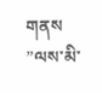གནས ”ལས་མི་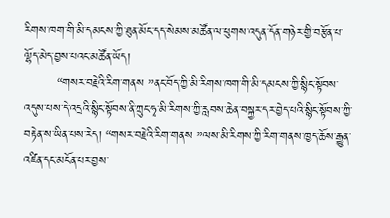རིགས་ཁག་གི་མི་དམངས་ཀྱི་ཐུན་མོང་དད་སེམས་མཚོན་ལ་ཕུགས་འདུན་དོན་གཉེར་གྱི་བརྩོན་པ་ལྷོད་མེད་བྱས་པའང་མཚོན་ཡོད།
        “གསར་བརྗེའི་རིག་གནས ”ནང་བོད་ཀྱི་མི་རིགས་ཁག་གི་མི་དམངས་ཀྱི་སྙིང་སྟོབས་འདུས་པས་དེ་འདྲའི་སྙིང་སྟོབས་ནི་ཀྲུང་ཧྭ་མི་རིགས་ཀྱི་རླབས་ཆེན་བསྐྱར་དར་བྱེད་པའི་སྙིང་སྟོབས་ཀྱི་བརྟེན་ས་ཡིན་པས་རེད། “གསར་བརྗེའི་རིག་གནས ”ལས་མི་རིགས་ཀྱི་རིག་གནས་ཁྱད་ཆོས་རྒྱུན་འཛིན་དང་མངོན་པར་བྱས་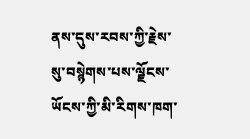ནས་དུས་རབས་ཀྱི་རྗེས་སུ་བསྙེགས་པས་ལྗོངས་ཡོངས་ཀྱི་མི་རིགས་ཁག་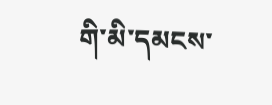གི་མི་དམངས་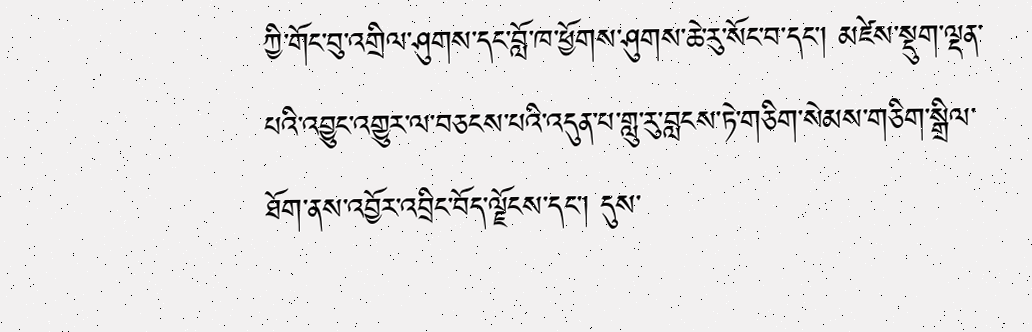ཀྱི་གོང་བུ་འགྲིལ་ཤུགས་དང་བློ་ཁ་ཕྱོགས་ཤུགས་ཆེ་རུ་སོང་བ་དང་། མཛེས་སྡུག་ལྡན་པའི་འབྱུང་འགྱུར་ལ་བཅངས་པའི་འདུན་པ་གླུ་རུ་བླངས་ཏེ་གཅིག་སེམས་གཅིག་སྒྲིལ་ཐོག་ནས་འབྱོར་འབྲིང་བོད་ལྗོངས་དང་། དུས་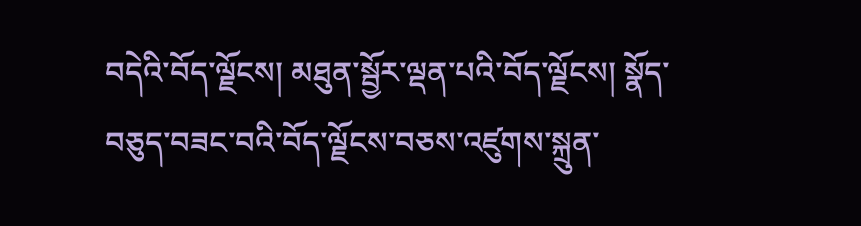བདེའི་བོད་ལྗོངས། མཐུན་སྦྱོར་ལྡན་པའི་བོད་ལྗོངས། སྣོད་བཅུད་བཟང་བའི་བོད་ལྗོངས་བཅས་འཛུགས་སྐྲུན་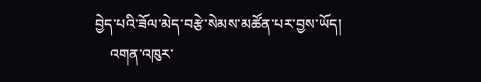བྱེད་པའི་ཟོལ་མེད་བརྩེ་སེམས་མཚོན་པར་བྱས་ཡོད།
    འགན་འཁུར་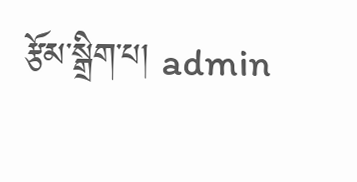རྩོམ་སྒྲིག་པ། admin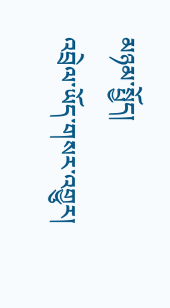མཉམ་སྤྱོད།
འབྲེལ་ཡོད་གསར་འགྱུར།